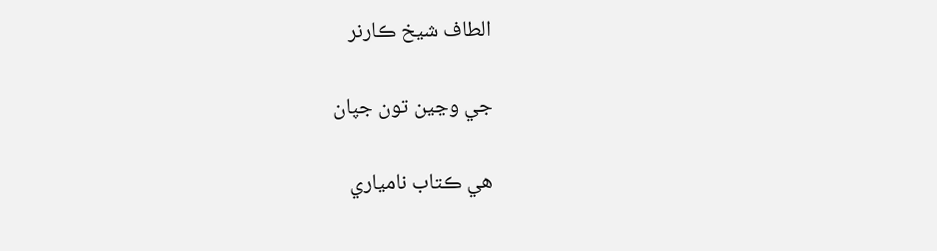الطاف شيخ ڪارنر

جي وڃين تون جپان

هي ڪتاب نامياري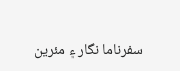سفرناما نگار ۽ مئرين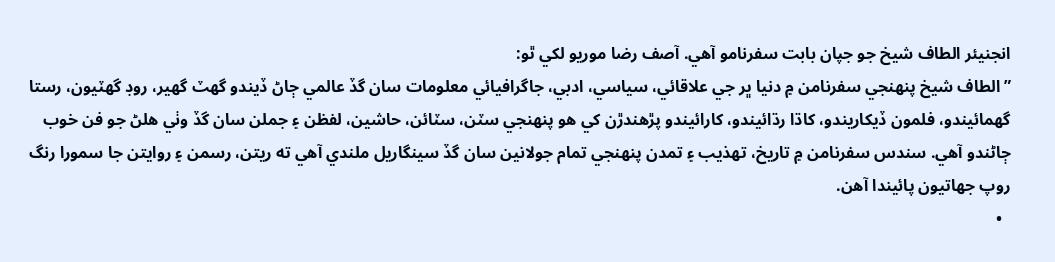انجنيئر الطاف شيخ جو جپان بابت سفرنامو آهي. آصف رضا موريو لکي ٿو:
”الطاف شيخ پنهنجي سفرنامن ۾ دنيا ڀر جي علاقائي، سياسي، ادبي، جاگرافيائي معلومات سان گڏ عالمي ڄاڻ ڏيندو گهٽ گهير، روڊ گهٽيون، رستا گهمائيندو، فلمون ڏيکاريندو، کاڌا رڌائيندو، کارائيندو پڙهندڙن کي هو پنهنجي سٽن، سٽائن، حاشين، لفظن ۽ جملن سان گڏ وٺي هلڻ جو فن خوب ڄاڻندو آهي. سندس سفرنامن ۾ تاريخ، تهذيب ۽ تمدن پنهنجي تمام جولانين سان گڏ سينگاريل ملندي آهي ته ريتن، رسمن ۽ روايتن جا سمورا رنگ روپ جهاتيون پائيندا آهن.
  •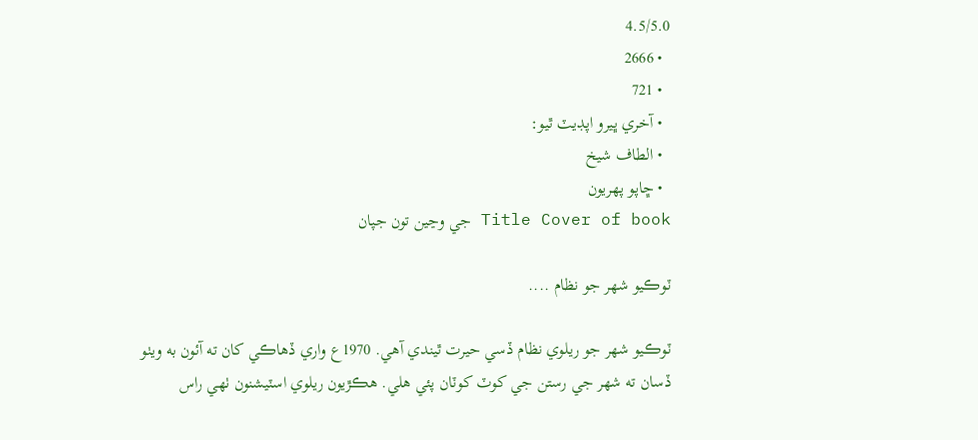4.5/5.0
  • 2666
  • 721
  • آخري ڀيرو اپڊيٽ ٿيو:
  • الطاف شيخ
  • ڇاپو پھريون
Title Cover of book جي وڃين تون جپان

ٽوڪيو شهر جو نظام ....

ٽوڪيو شهر جو ريلوي نظام ڏسي حيرت ٿيندي آهي. 1970ع واري ڏهاڪي کان ته آئون به ويٺو ڏسان ته شهر جي رستن جي کوٽ کوٽان پئي هلي. هڪڙيون ريلوي اسٽيشنون ٺهي راس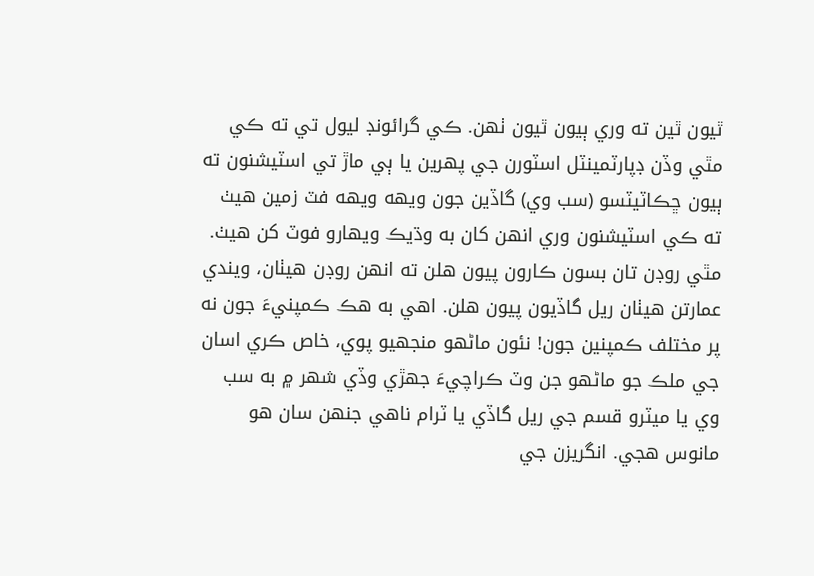ٿيون ٿين ته وري ٻيون ٿيون ٺهن. ڪي گرائونڊ ليول تي ته ڪي مٿي وڏن ڊپارٽمينٽل اسٽورن جي پهرين يا ٻي ماڙ تي اسٽيشنون ته ٻيون ڇڪاٽيٽسو (سب وي) گاڏين جون ويهه ويهه فٽ زمين هيٺ ته ڪي اسٽيشنون وري انهن کان به وڌيڪ ويهارو فوٽ کن هيٺ. مٿي روڊن تان بسون ڪارون پيون هلن ته انهن روڊن هيٺان، ويندي عمارتن هيٺان ريل گاڏيون پيون هلن. اهي به هڪ ڪمپنيءَ جون نه پر مختلف ڪمپنين جون! نئون ماڻهو منجهيو پوي، خاص ڪري اسان جي ملڪ جو ماڻهو جن وٽ ڪراچيءَ جهڙي وڏي شهر ۾ به سب وي يا ميٽرو قسم جي ريل گاڏي يا ٽرام ناهي جنهن سان هو مانوس هجي. انگريزن جي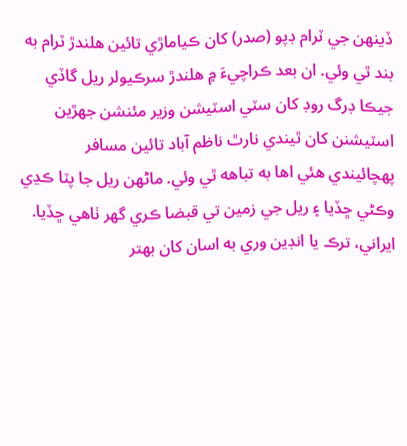ڏينهن جي ٽرام ڊپو (صدر) کان ڪياماڙي تائين هلندڙ ٽرام به بند ٿي وئي. ان بعد ڪراچيءَ ۾ هلندڙ سرڪيولر ريل گاڏي جيڪا ڊرگ روڊ کان سٽي اسٽيشن وزير مئنشن جهڙين اسٽيشنن کان ٿيندي نارٿ ناظم آباد تائين مسافر پهچائيندي هئي اها به تباهه ٿي وئي. ماڻهن ريل جا پٽا ڪڍي وڪڻي ڇڏيا ۽ ريل جي زمين تي قبضا ڪري گهر ٺاهي ڇڏيا. ايراني، ترڪ يا انڊين وري به اسان کان بهتر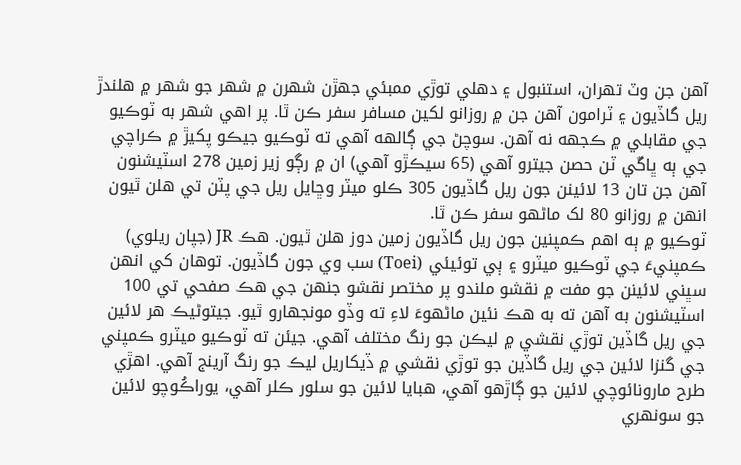آهن جن وٽ تهران، استنبول ۽ دهلي توڙي ممبئي جهڙن شهرن ۾ شهر جو شهر ۾ هلندڙ ريل گاڏيون ۽ ٽرامون آهن جن ۾ روزانو لکين مسافر سفر ڪن ٿا. پر اهي شهر به ٽوڪيو جي مقابلي ۾ ڪجهه نه آهن. سوچڻ جي ڳالهه آهي ته ٽوڪيو جيڪو پکيڙ ۾ ڪراچي جي ٻه ڀاڱي ٽن حصن جيترو آهي (65 سيڪڙو آهي) ان ۾ رڳو زير زمين 278 اسٽيشنون آهن جن تان 13 لائينن جون ريل گاڏيون 305 ڪلو ميٽر وڇايل ريل جي پٽن تي هلن ٿيون انهن ۾ روزانو 80 لک ماڻهو سفر ڪن ٿا.
ٽوڪيو ۾ ٻه اهم ڪمپنين جون ريل گاڏيون زمين دوز هلن ٿيون. هڪ JR (جپان ريلوي) ڪمپنيءَ جي ٽوڪيو ميٽرو ۽ ٻي توئيئي (Toei) سب وي جون گاڏيون. توهان کي انهن سڀني لائينن جو مفت ۾ نقشو ملندو پر مختصر نقشو جنهن جي هڪ صفحي تي 100 اسٽيشنون به آهن ته به هڪ نئين ماڻهوءَ لاءِ ته وڏو مونجهارو ٿيو. جيتوڻيڪ هر لائين جي ريل گاڏين توڙي نقشي ۾ ليڪن جو رنگ مختلف آهي. جيئن ته ٽوڪيو ميٽرو ڪمپني جي گنزا لائين جي ريل گاڏين جو توڙي نقشي ۾ ڏيکاريل ليڪ جو رنگ آرينج آهي. اهڙي طرح مارونائوچي لائين جو ڳاڙهو آهي، هبايا لائين جو سلور ڪلر آهي، يوراڪُوچو لائين جو سونهري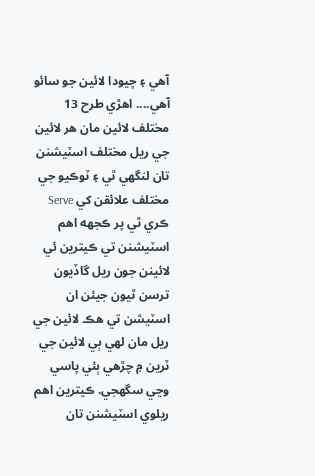آهي ۽ چيودا لائين جو سائو آهي.... اهڙي طرح 13 مختلف لائين مان هر لائين جي ريل مختلف اسٽيشنن تان لنگهي ٿي ۽ ٽوڪيو جي مختلف علائقن کي Serve ڪري ٿي پر ڪجهه اهم اسٽيشنن تي ڪيترين ئي لائينن جون ريل گاڏيون ترسن ٿيون جيئن ان اسٽيشن تي هڪ لائين جي ريل مان لهي ٻي لائين جي ٽرين ۾ چڙهي ٻئي پاسي وڃي سگهجي. ڪيترين اهم ريلوي اسٽيشنن تان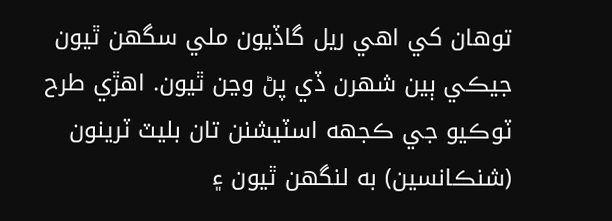توهان کي اهي ريل گاڏيون ملي سگهن ٿيون جيڪي ٻين شهرن ڏي پڻ وڃن ٿيون. اهڙي طرح ٽوڪيو جي ڪجهه اسٽيشنن تان بليٽ ٽرينون (شنڪانسين) به لنگهن ٿيون ۽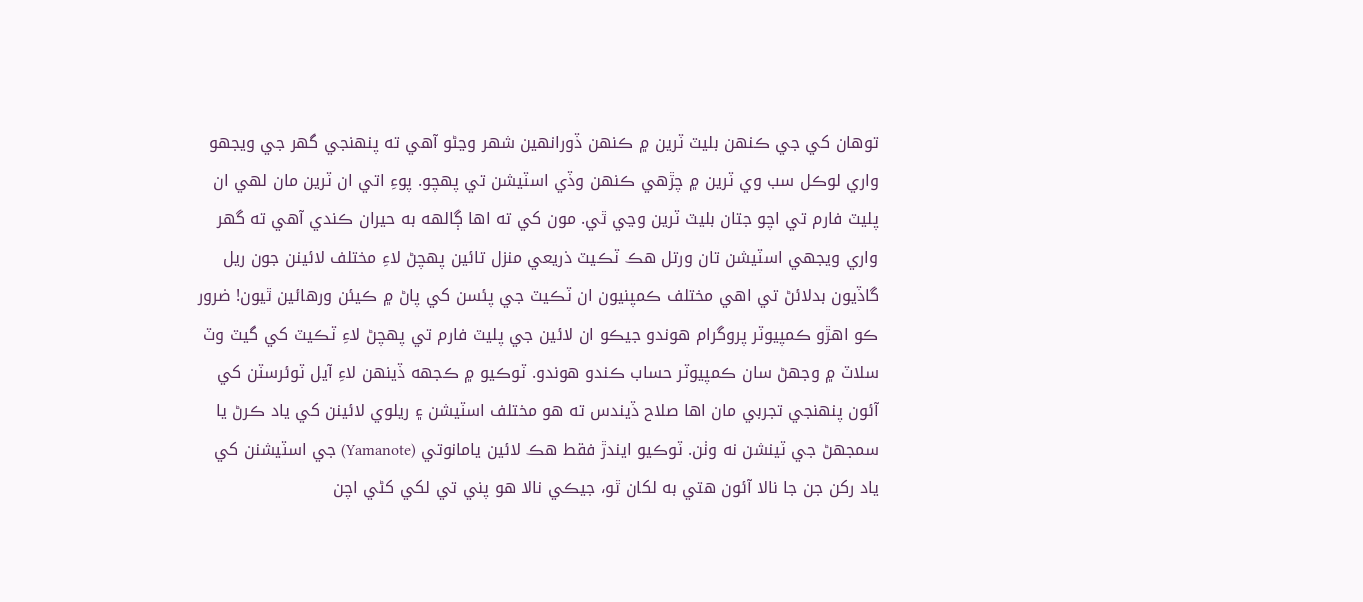توهان کي جي ڪنهن بليٽ ٽرين ۾ ڪنهن ڏورانهين شهر وڃڻو آهي ته پنهنجي گهر جي ويجهو واري لوڪل سب وي ٽرين ۾ چڙهي ڪنهن وڏي اسٽيشن تي پهچو. پوءِ اتي ان ٽرين مان لهي ان پليٽ فارم تي اچو جتان بليٽ ٽرين وڃي ٿي. مون کي ته اها ڳالهه به حيران ڪندي آهي ته گهر واري ويجهي اسٽيشن تان ورتل هڪ ٽڪيٽ ذريعي منزل تائين پهچڻ لاءِ مختلف لائينن جون ريل گاڏيون بدلائڻ تي اهي مختلف ڪمپنيون ان ٽڪيٽ جي پئسن کي پاڻ ۾ ڪيئن ورهائين ٿيون! ضرور ڪو اهڙو ڪمپيوٽر پروگرام هوندو جيڪو ان لائين جي پليٽ فارم تي پهچڻ لاءِ ٽڪيٽ کي گيٽ وٽ سلاٽ ۾ وجهڻ سان ڪمپيوٽر حساب ڪندو هوندو. ٽوڪيو ۾ ڪجهه ڏينهن لاءِ آيل ٽوئرسٽن کي آئون پنهنجي تجربي مان اها صلاح ڏيندس ته هو مختلف اسٽيشن ۽ ريلوي لائينن کي ياد ڪرڻ يا سمجهڻ جي ٽينشن نه وٺن. ٽوڪيو ايندڙ فقط هڪ لائين يامانوتي (Yamanote) جي اسٽيشنن کي ياد رکن جن جا نالا آئون هتي به لکان ٿو، جيڪي نالا هو پني تي لکي کڻي اچن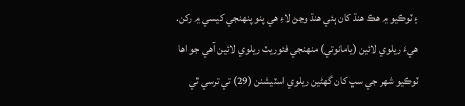۽ ٽوڪيو ۾ هڪ هنڌ کان ٻئي هنڌ وڃڻ لاءِ هي پنو پنهنجي کيسي ۾ رکن.
هيءَ ريلوي لائين (يامانوتي) منهنجي فئوريٽ ريلوي لائين آهي جو اها ٽوڪيو شهر جي سڀ کان گهڻين ريلوي اسٽيشنن (29) تي ترسي ٿي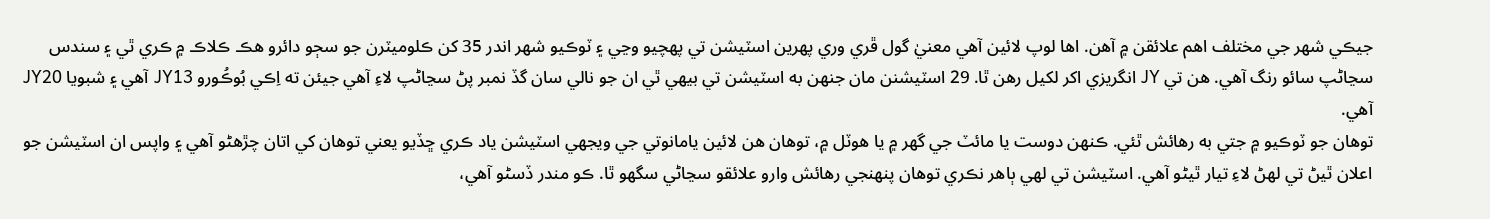جيڪي شهر جي مختلف اهم علائقن ۾ آهن. اها لوپ لائين آهي معنيٰ گول ڦري وري پهرين اسٽيشن تي پهچيو وڃي ۽ ٽوڪيو شهر اندر 35 کن ڪلوميٽرن جو سڄو دائرو هڪ ڪلاڪ ۾ ڪري ٿي ۽ سندس سڃاڻپ سائو رنگ آهي. هن تي JY انگريزي اکر لکيل رهن ٿا. 29 اسٽيشنن مان جنهن به اسٽيشن تي بيهي ٿي ان جو نالي سان گڏ نمبر پڻ سڃاڻپ لاءِ آهي جيئن ته اِڪي بُوڪُورو JY13 آهي ۽ شبويا JY20 آهي.
توهان جو ٽوڪيو ۾ جتي به رهائش ٿئي. ڪنهن دوست يا مائٽ جي گهر ۾ يا هوٽل ۾، توهان هن لائين يامانوتي جي ويجهي اسٽيشن ياد ڪري ڇڏيو يعني توهان کي اتان چڙهڻو آهي ۽ واپس ان اسٽيشن جو اعلان ٿيڻ تي لهڻ لاءِ تيار ٿيڻو آهي. اسٽيشن تي لهي ٻاهر نڪري توهان پنهنجي رهائش وارو علائقو سڃاڻي سگهو ٿا. ڪو مندر ڏسڻو آهي،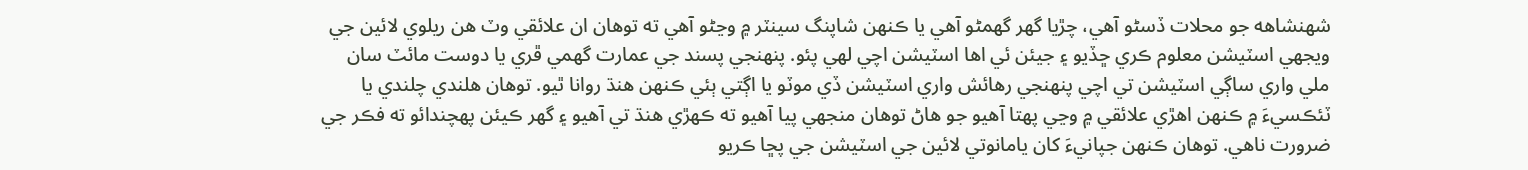شهنشاهه جو محلات ڏسڻو آهي، چڙيا گهر گهمڻو آهي يا ڪنهن شاپنگ سينٽر ۾ وڃڻو آهي ته توهان ان علائقي وٽ هن ريلوي لائين جي ويجهي اسٽيشن معلوم ڪري ڇڏيو ۽ جيئن ئي اها اسٽيشن اچي لهي پئو. پنهنجي پسند جي عمارت گهمي ڦري يا دوست مائٽ سان ملي واري ساڳي اسٽيشن تي اچي پنهنجي رهائش واري اسٽيشن ڏي موٽو يا اڳتي ٻئي ڪنهن هنڌ روانا ٿيو. توهان هلندي چلندي يا ٽئڪسيءَ ۾ ڪنهن اهڙي علائقي ۾ وڃي پهتا آهيو جو هاڻ توهان منجهي پيا آهيو ته ڪهڙي هنڌ تي آهيو ۽ گهر ڪيئن پهچندائو ته فڪر جي ضرورت ناهي. توهان ڪنهن جپانيءَ کان يامانوتي لائين جي اسٽيشن جي پڇا ڪريو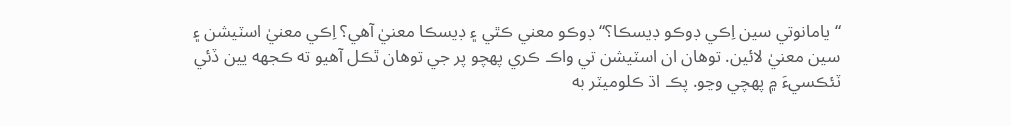“يامانوتي سين اِڪي ڊوڪو ڊيسڪا؟“ ڊوڪو معني ڪٿي ۽ ڊيسڪا معنيٰ آهي؟ اِڪي معنيٰ اسٽيشن ۽ سين معنيٰ لائين. توهان ان اسٽيشن تي واڪ ڪري پهچو پر جي توهان ٿڪل آهيو ته ڪجهه يين ڏئي ٽئڪسيءَ ۾ پهچي وڃو. پڪ اڌ ڪلوميٽر به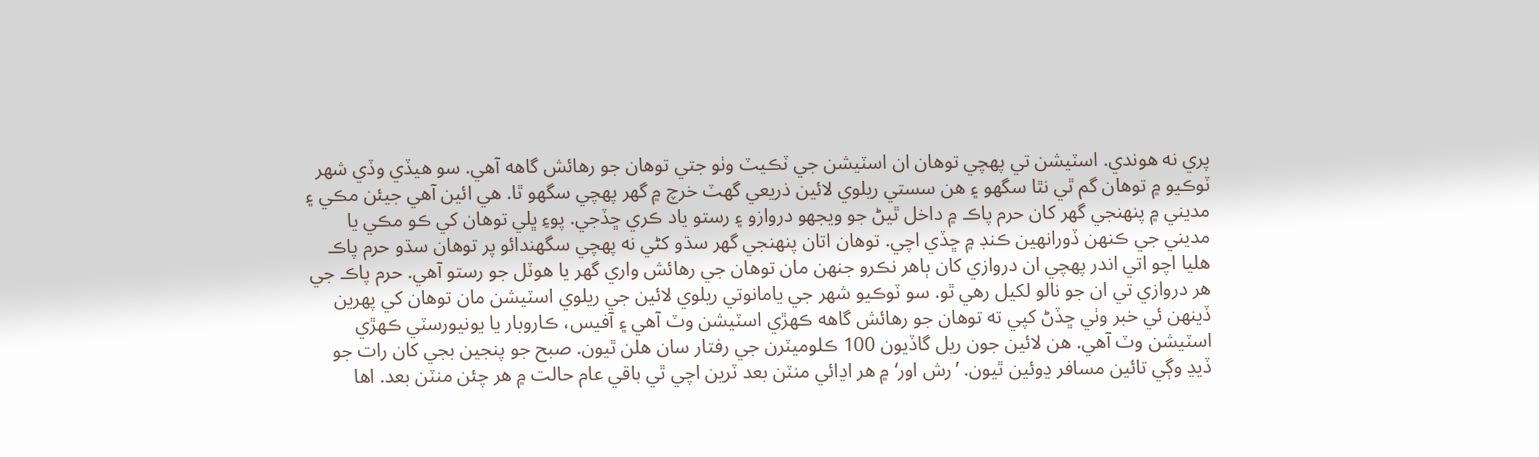پري نه هوندي. اسٽيشن تي پهچي توهان ان اسٽيشن جي ٽڪيٽ وٺو جتي توهان جو رهائش گاهه آهي. سو هيڏي وڏي شهر ٽوڪيو ۾ توهان گم ٿي نٿا سگهو ۽ هن سستي ريلوي لائين ذريعي گهٽ خرچ ۾ گهر پهچي سگهو ٿا. هي ائين آهي جيئن مڪي ۽ مديني ۾ پنهنجي گهر کان حرم پاڪ ۾ داخل ٿيڻ جو ويجهو دروازو ۽ رستو ياد ڪري ڇڏجي. پوءِ ڀلي توهان کي ڪو مڪي يا مديني جي ڪنهن ڏورانهين ڪنڊ ۾ ڇڏي اچي. توهان اتان پنهنجي گهر سڌو کڻي نه پهچي سگهندائو پر توهان سڌو حرم پاڪ هليا اچو اتي اندر پهچي ان دروازي کان ٻاهر نڪرو جنهن مان توهان جي رهائش واري گهر يا هوٽل جو رستو آهي. حرم پاڪ جي هر دروازي تي ان جو نالو لکيل رهي ٿو. سو ٽوڪيو شهر جي يامانوتي ريلوي لائين جي ريلوي اسٽيشن مان توهان کي پهرين ڏينهن ئي خبر وٺي ڇڏڻ کپي ته توهان جو رهائش گاهه ڪهڙي اسٽيشن وٽ آهي ۽ آفيس، ڪاروبار يا يونيورسٽي ڪهڙي اسٽيشن وٽ آهي. هن لائين جون ريل گاڏيون 100 ڪلوميٽرن جي رفتار سان هلن ٿيون. صبح جو پنجين بجي کان رات جو ڏيڍ وڳي تائين مسافر ڍوئين ٿيون. ’رش اور‘ ۾ هر اڍائي منٽن بعد ٽرين اچي ٿي باقي عام حالت ۾ هر چئن منٽن بعد. اها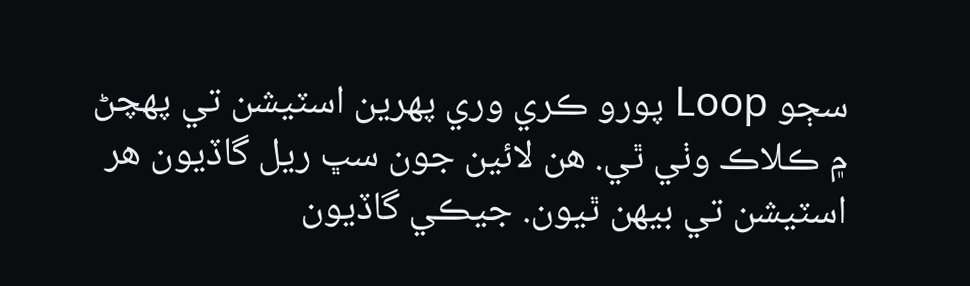سڄو Loop پورو ڪري وري پهرين اسٽيشن تي پهچڻ ۾ ڪلاڪ وٺي ٿي. هن لائين جون سڀ ريل گاڏيون هر اسٽيشن تي بيهن ٿيون. جيڪي گاڏيون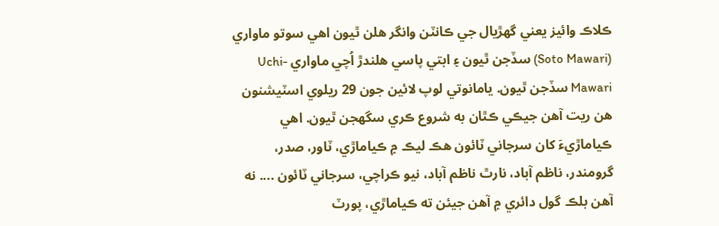ڪلاڪ وائيز يعني گهڙيال جي ڪانٽن وانگر هلن ٿيون اهي سوتو ماواري (Soto Mawari) سڏجن ٿيون ۽ ابتي پاسي هلندڙ اُچي ماواري Uchi- Mawari سڏجن ٿيون. يامانوتي لوپ لائين جون 29 ريلوي اسٽيشنون هن ريت آهن جيڪي ڪٿان به شروع ڪري سگهجن ٿيون. اهي ڪياماڙيءَ کان سرجاني ٽائون هڪ ليڪ ۾ ڪياماڙي، ٽاور، صدر، گرومندر، ناظم آباد، نارٿ ناظم آباد، نيو ڪراچي، سرجاني ٽائون .... نه آهن بلڪ گول دائري ۾ آهن جيئن ته ڪياماڙي، پورٽ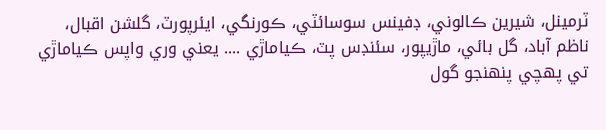ٽرمينل، شيرين ڪالوني، ڊفينس سوسائٽي، ڪورنگي، ايئرپورٽ، گلشن اقبال، ناظم آباد، گل بائي، ماڙيپور، سئنڊس پٽ، ڪياماڙي .... يعني وري واپس ڪياماڙي تي پهچي پنهنجو گول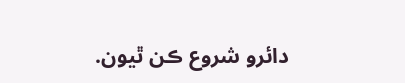دائرو شروع ڪن ٿيون.